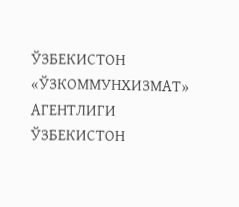ЎЗБЕКИСТОН «ЎЗКОММУНХИЗМАТ» АГЕНТЛИГИ ЎЗБЕКИСТОН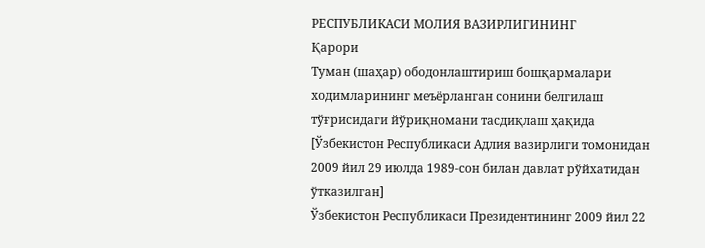РЕСПУБЛИКАСИ МОЛИЯ ВАЗИРЛИГИНИНГ
Қарори
Туман (шаҳар) ободонлаштириш бошқармалари ходимларининг меъёрланган сонини белгилаш тўғрисидаги йўриқномани тасдиқлаш ҳақида
[Ўзбекистон Республикаси Адлия вазирлиги томонидан 2009 йил 29 июлда 1989-сон билан давлат рўйхатидан ўтказилган]
Ўзбекистон Республикаси Президентининг 2009 йил 22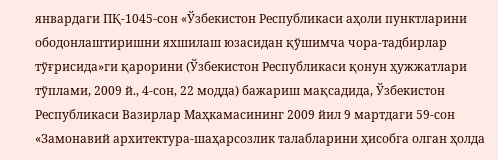январдаги ПҚ-1045-сон «Ўзбекистон Республикаси аҳоли пунктларини ободонлаштиришни яхшилаш юзасидан қўшимча чора-тадбирлар тўғрисида»ги қарорини (Ўзбекистон Республикаси қонун ҳужжатлари тўплами, 2009 й., 4-сон, 22 модда) бажариш мақсадида, Ўзбекистон Республикаси Вазирлар Маҳкамасининг 2009 йил 9 мартдаги 59-сон «Замонавий архитектура-шаҳарсозлик талабларини ҳисобга олган ҳолда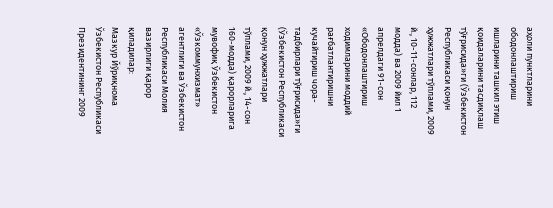аҳоли пунктларини ободонлаштириш ишларини ташкил этиш қоидаларини тасдиқлаш тўғрисида»ги (Ўзбекистон Республикаси қонун ҳужжатлари тўплами, 2009 й., 10-11-сонлар, 112 модда) ва 2009 йил 1 апрелдаги 91-сон «Ободонлаштириш ходимларини моддий рағбатлантиришни кучайтириш чора-тадбирлари тўғрисида»ги (Ўзбекистон Республикаси қонун ҳужжатлари тўплами, 2009 й., 14-сон 160-модда) қарорларига мувофиқ Ўзбекистон «Ўзкоммунхизмат» агентлиги ва Ўзбекистон Республикаси Молия вазирлиги қарор қиладилар:
Мазкур Йўриқнома Ўзбекистон Республикаси Президентининг 2009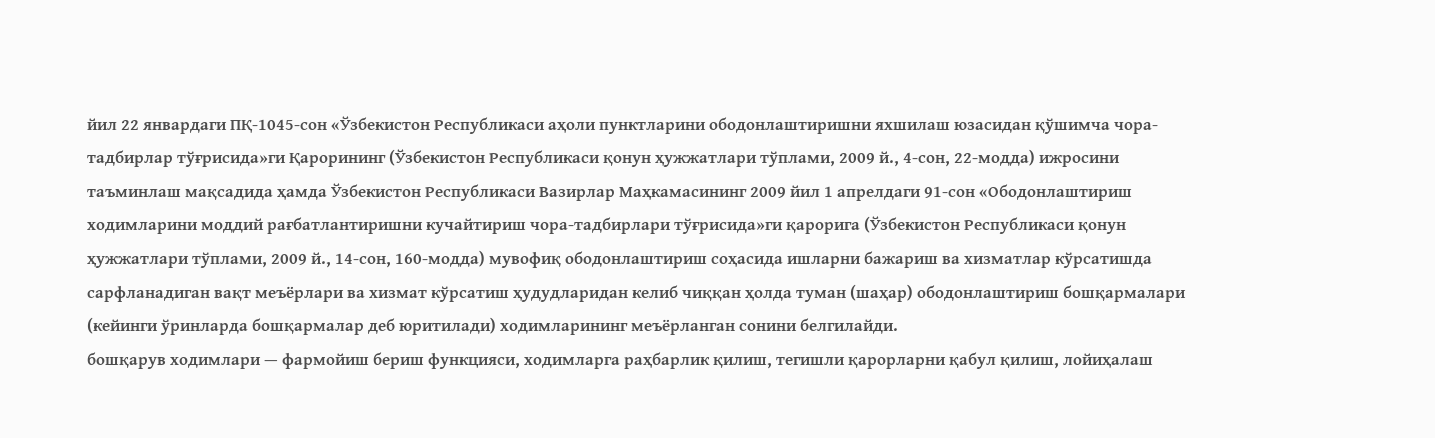йил 22 январдаги ПҚ-1045-сон «Ўзбекистон Республикаси аҳоли пунктларини ободонлаштиришни яхшилаш юзасидан қўшимча чора-тадбирлар тўғрисида»ги Қарорининг (Ўзбекистон Республикаси қонун ҳужжатлари тўплами, 2009 й., 4-сон, 22-модда) ижросини таъминлаш мақсадида ҳамда Ўзбекистон Республикаси Вазирлар Маҳкамасининг 2009 йил 1 апрелдаги 91-сон «Ободонлаштириш ходимларини моддий рағбатлантиришни кучайтириш чора-тадбирлари тўғрисида»ги қарорига (Ўзбекистон Республикаси қонун ҳужжатлари тўплами, 2009 й., 14-сон, 160-модда) мувофиқ ободонлаштириш соҳасида ишларни бажариш ва хизматлар кўрсатишда сарфланадиган вақт меъёрлари ва хизмат кўрсатиш ҳудудларидан келиб чиққан ҳолда туман (шаҳар) ободонлаштириш бошқармалари (кейинги ўринларда бошқармалар деб юритилади) ходимларининг меъёрланган сонини белгилайди.
бошқарув ходимлари — фармойиш бериш функцияси, ходимларга раҳбарлик қилиш, тегишли қарорларни қабул қилиш, лойиҳалаш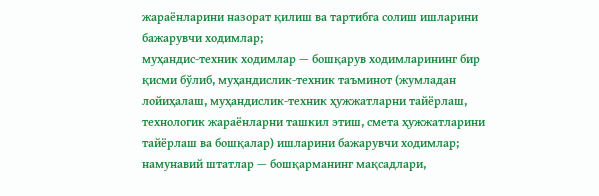жараёнларини назорат қилиш ва тартибга солиш ишларини бажарувчи ходимлар;
муҳандис-техник ходимлар — бошқарув ходимларининг бир қисми бўлиб, муҳандислик-техник таъминот (жумладан лойиҳалаш, муҳандислик-техник ҳужжатларни тайёрлаш, технологик жараёнларни ташкил этиш, смета ҳужжатларини тайёрлаш ва бошқалар) ишларини бажарувчи ходимлар;
намунавий штатлар — бошқарманинг мақсадлари,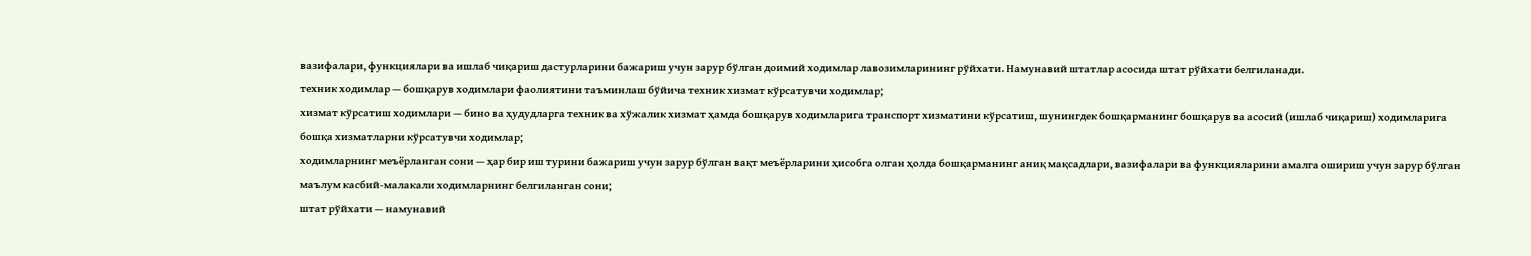вазифалари, функциялари ва ишлаб чиқариш дастурларини бажариш учун зарур бўлган доимий ходимлар лавозимларининг рўйхати. Намунавий штатлар асосида штат рўйхати белгиланади.
техник ходимлар — бошқарув ходимлари фаолиятини таъминлаш бўйича техник хизмат кўрсатувчи ходимлар;
хизмат кўрсатиш ходимлари — бино ва ҳудудларга техник ва хўжалик хизмат ҳамда бошқарув ходимларига транспорт хизматини кўрсатиш, шунингдек бошқарманинг бошқарув ва асосий (ишлаб чиқариш) ходимларига бошқа хизматларни кўрсатувчи ходимлар;
ходимларнинг меъёрланган сони — ҳар бир иш турини бажариш учун зарур бўлган вақт меъёрларини ҳисобга олган ҳолда бошқарманинг аниқ мақсадлари, вазифалари ва функцияларини амалга ошириш учун зарур бўлган маълум касбий-малакали ходимларнинг белгиланган сони;
штат рўйхати — намунавий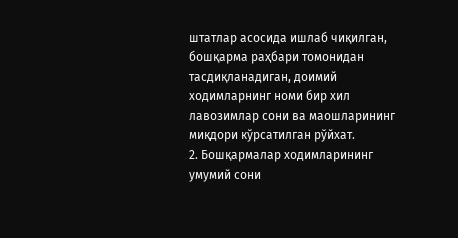штатлар асосида ишлаб чиқилган, бошқарма раҳбари томонидан тасдиқланадиган, доимий ходимларнинг номи бир хил лавозимлар сони ва маошларининг миқдори кўрсатилган рўйхат.
2. Бошқармалар ходимларининг умумий сони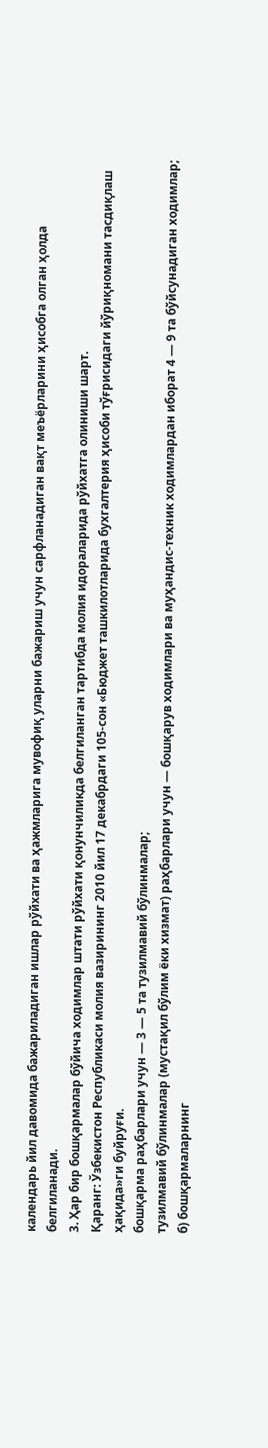календарь йил давомида бажариладиган ишлар рўйхати ва ҳажмларига мувофиқ уларни бажариш учун сарфланадиган вақт меъёрларини ҳисобга олган ҳолда белгиланади.
3. Ҳар бир бошқармалар бўйича ходимлар штати рўйхати қонунчиликда белгиланган тартибда молия идораларида рўйхатга олиниши шарт.
Қаранг: Ўзбекистон Республикаси молия вазирининг 2010 йил 17 декабрдаги 105-сон «Бюджет ташкилотларида бухгалтерия ҳисоби тўғрисидаги йўриқномани тасдиқлаш ҳақида»ги буйруғи.
бошқарма раҳбарлари учун — 3 — 5 та тузилмавий бўлинмалар;
тузилмавий бўлинмалар (мустақил бўлим ёки хизмат) раҳбарлари учун — бошқарув ходимлари ва муҳандис-техник ходимлардан иборат 4 — 9 та бўйсунадиган ходимлар;
б) бошқармаларнинг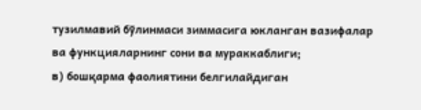тузилмавий бўлинмаси зиммасига юкланган вазифалар ва функцияларнинг сони ва мураккаблиги;
в) бошқарма фаолиятини белгилайдиган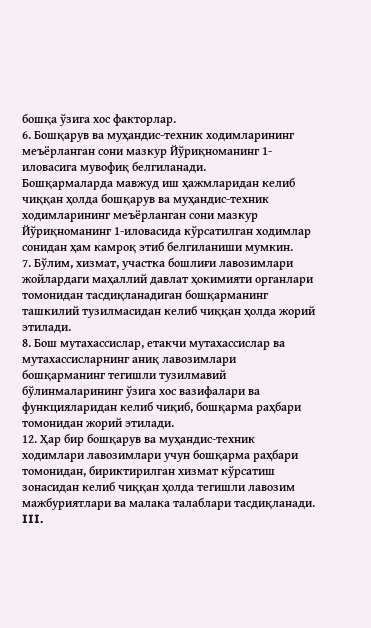бошқа ўзига хос факторлар.
6. Бошқарув ва муҳандис-техник ходимларининг меъёрланган сони мазкур Йўриқноманинг 1-иловасига мувофиқ белгиланади.
Бошқармаларда мавжуд иш ҳажмларидан келиб чиққан ҳолда бошқарув ва муҳандис-техник ходимларининг меъёрланган сони мазкур Йўриқноманинг 1-иловасида кўрсатилган ходимлар сонидан ҳам камроқ этиб белгиланиши мумкин.
7. Бўлим, хизмат, участка бошлиғи лавозимлари жойлардаги маҳаллий давлат ҳокимияти органлари томонидан тасдиқланадиган бошқарманинг ташкилий тузилмасидан келиб чиққан ҳолда жорий этилади.
8. Бош мутахассислар, етакчи мутахассислар ва мутахассисларнинг аниқ лавозимлари бошқарманинг тегишли тузилмавий бўлинмаларининг ўзига хос вазифалари ва функцияларидан келиб чиқиб, бошқарма раҳбари томонидан жорий этилади.
12. Ҳар бир бошқарув ва муҳандис-техник ходимлари лавозимлари учун бошқарма раҳбари томонидан, бириктирилган хизмат кўрсатиш зонасидан келиб чиққан ҳолда тегишли лавозим мажбуриятлари ва малака талаблари тасдиқланади.
III.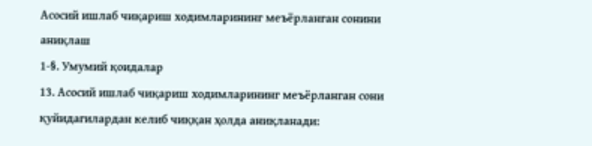Асосий ишлаб чиқариш ходимларининг меъёрланган сонини аниқлаш
1-§. Умумий қоидалар
13. Асосий ишлаб чиқариш ходимларининг меъёрланган сони қуйидагилардан келиб чиққан ҳолда аниқланади: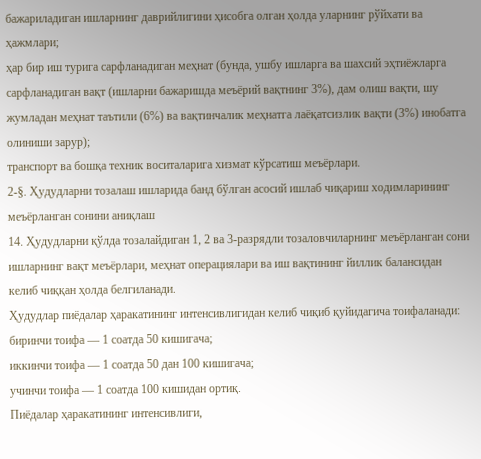бажариладиган ишларнинг даврийлигини ҳисобга олган ҳолда уларнинг рўйхати ва ҳажмлари;
ҳар бир иш турига сарфланадиган меҳнат (бунда, ушбу ишларга ва шахсий эҳтиёжларга сарфланадиган вақт (ишларни бажаришда меъёрий вақтнинг 3%), дам олиш вақти, шу жумладан меҳнат таътили (6%) ва вақтинчалик меҳнатга лаёқатсизлик вақти (3%) инобатга олиниши зарур);
транспорт ва бошқа техник воситаларига хизмат кўрсатиш меъёрлари.
2-§. Ҳудудларни тозалаш ишларида банд бўлган асосий ишлаб чиқариш ходимларининг меъёрланган сонини аниқлаш
14. Ҳудудларни қўлда тозалайдиган 1, 2 ва 3-разрядли тозаловчиларнинг меъёрланган сони ишларнинг вақт меъёрлари, меҳнат операциялари ва иш вақтининг йиллик балансидан келиб чиққан ҳолда белгиланади.
Ҳудудлар пиёдалар ҳаракатининг интенсивлигидан келиб чиқиб қуйидагича тоифаланади:
биринчи тоифа — 1 соатда 50 кишигача;
иккинчи тоифа — 1 соатда 50 дан 100 кишигача;
учинчи тоифа — 1 соатда 100 кишидан ортиқ.
Пиёдалар ҳаракатининг интенсивлиги,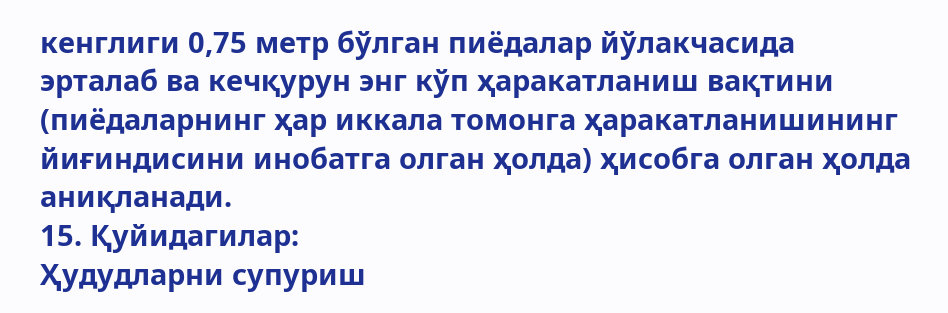кенглиги 0,75 метр бўлган пиёдалар йўлакчасида эрталаб ва кечқурун энг кўп ҳаракатланиш вақтини (пиёдаларнинг ҳар иккала томонга ҳаракатланишининг йиғиндисини инобатга олган ҳолда) ҳисобга олган ҳолда аниқланади.
15. Қуйидагилар:
Ҳудудларни супуриш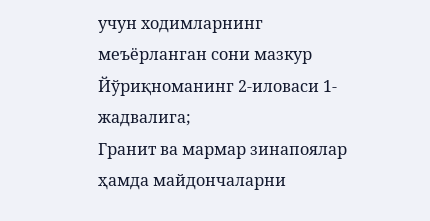учун ходимларнинг меъёрланган сони мазкур Йўриқноманинг 2-иловаси 1-жадвалига;
Гранит ва мармар зинапоялар ҳамда майдончаларни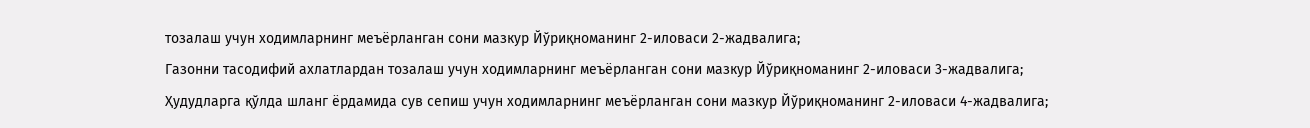тозалаш учун ходимларнинг меъёрланган сони мазкур Йўриқноманинг 2-иловаси 2-жадвалига;
Газонни тасодифий ахлатлардан тозалаш учун ходимларнинг меъёрланган сони мазкур Йўриқноманинг 2-иловаси 3-жадвалига;
Ҳудудларга қўлда шланг ёрдамида сув сепиш учун ходимларнинг меъёрланган сони мазкур Йўриқноманинг 2-иловаси 4-жадвалига;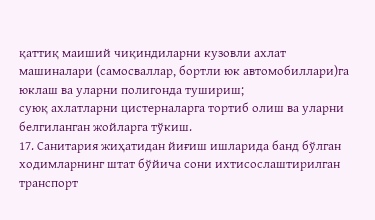қаттиқ маиший чиқиндиларни кузовли ахлат машиналари (самосваллар, бортли юк автомобиллари)га юклаш ва уларни полигонда тушириш;
суюқ ахлатларни цистерналарга тортиб олиш ва уларни белгиланган жойларга тўкиш.
17. Санитария жиҳатидан йиғиш ишларида банд бўлган ходимларнинг штат бўйича сони ихтисослаштирилган транспорт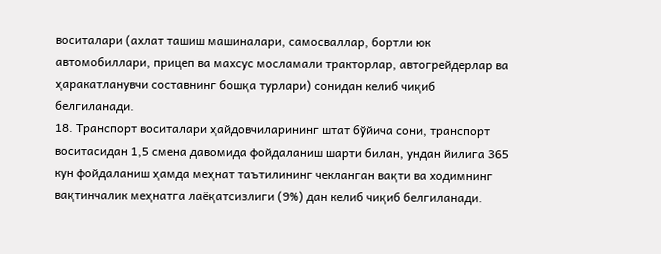воситалари (ахлат ташиш машиналари, самосваллар, бортли юк автомобиллари, прицеп ва махсус мосламали тракторлар, автогрейдерлар ва ҳаракатланувчи составнинг бошқа турлари) сонидан келиб чиқиб белгиланади.
18. Транспорт воситалари ҳайдовчиларининг штат бўйича сони, транспорт воситасидан 1,5 смена давомида фойдаланиш шарти билан, ундан йилига 365 кун фойдаланиш ҳамда меҳнат таътилининг чекланган вақти ва ходимнинг вақтинчалик меҳнатга лаёқатсизлиги (9%) дан келиб чиқиб белгиланади.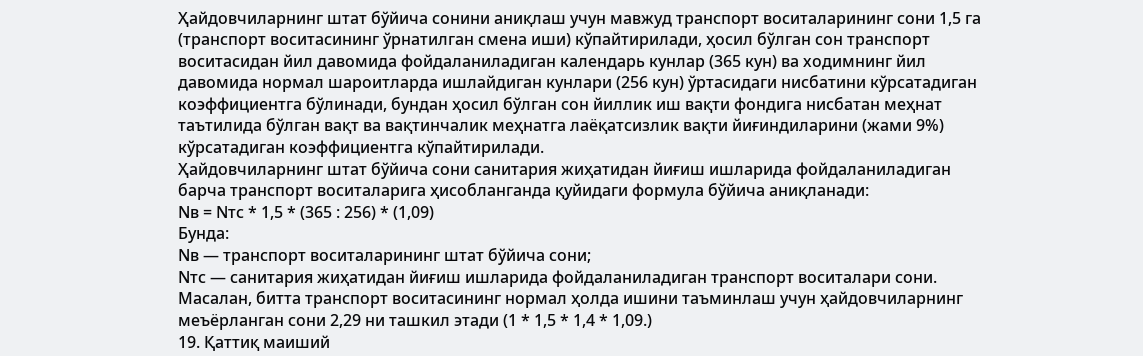Ҳайдовчиларнинг штат бўйича сонини аниқлаш учун мавжуд транспорт воситаларининг сони 1,5 га (транспорт воситасининг ўрнатилган смена иши) кўпайтирилади, ҳосил бўлган сон транспорт воситасидан йил давомида фойдаланиладиган календарь кунлар (365 кун) ва ходимнинг йил давомида нормал шароитларда ишлайдиган кунлари (256 кун) ўртасидаги нисбатини кўрсатадиган коэффициентга бўлинади, бундан ҳосил бўлган сон йиллик иш вақти фондига нисбатан меҳнат таътилида бўлган вақт ва вақтинчалик меҳнатга лаёқатсизлик вақти йиғиндиларини (жами 9%) кўрсатадиган коэффициентга кўпайтирилади.
Ҳайдовчиларнинг штат бўйича сони санитария жиҳатидан йиғиш ишларида фойдаланиладиган барча транспорт воситаларига ҳисобланганда қуйидаги формула бўйича аниқланади:
Nв = Nтс * 1,5 * (365 : 256) * (1,09)
Бунда:
Nв — транспорт воситаларининг штат бўйича сони;
Nтс — санитария жиҳатидан йиғиш ишларида фойдаланиладиган транспорт воситалари сони.
Масалан, битта транспорт воситасининг нормал ҳолда ишини таъминлаш учун ҳайдовчиларнинг меъёрланган сони 2,29 ни ташкил этади (1 * 1,5 * 1,4 * 1,09.)
19. Қаттиқ маиший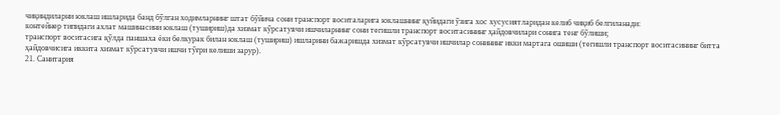чиқиндиларни юклаш ишларида банд бўлган ходимларнинг штат бўйича сони транспорт воситаларига юклашнинг қуйидаги ўзига хос хусусиятларидан келиб чиқиб белгиланади:
контейнер типидаги ахлат машинасини юклаш (тушириш)да хизмат кўрсатувчи ишчиларнинг сони тегишли транспорт воситасининг ҳайдовчилари сонига тенг бўлиши;
транспорт воситасига қўлда паншаха ёки белкурак билан юклаш (тушириш) ишларини бажаришда хизмат кўрсатувчи ишчилар сонининг икки мартага ошиши (тегишли транспорт воситасининг битта ҳайдовчисига иккита хизмат кўрсатувчи ишчи тўғри келиши зарур).
21. Санитария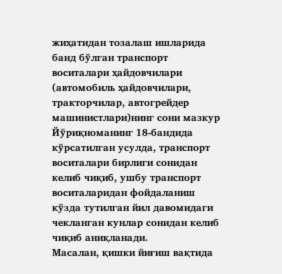жиҳатидан тозалаш ишларида банд бўлган транспорт воситалари ҳайдовчилари (автомобиль ҳайдовчилари, тракторчилар, автогрейдер машинистлари)нинг сони мазкур Йўриқноманинг 18-бандида кўрсатилган усулда, транспорт воситалари бирлиги сонидан келиб чиқиб, ушбу транспорт воситаларидан фойдаланиш кўзда тутилган йил давомидаги чекланган кунлар сонидан келиб чиқиб аниқланади.
Масалан, қишки йиғиш вақтида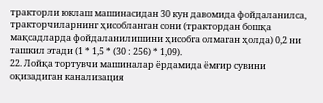тракторли юклаш машинасидан 30 кун давомида фойдаланилса, тракторчиларнинг ҳисобланган сони (трактордан бошқа мақсадларда фойдаланилишини ҳисобга олмаган ҳолда) 0,2 ни ташкил этади (1 * 1,5 * (30 : 256) * 1,09).
22. Лойқа тортувчи машиналар ёрдамида ёмғир сувини оқизадиган канализация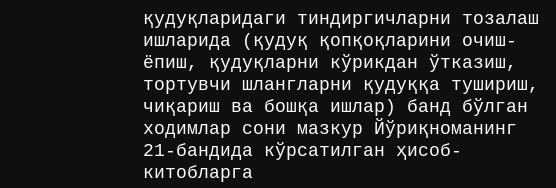қудуқларидаги тиндиргичларни тозалаш ишларида (қудуқ қопқоқларини очиш-ёпиш, қудуқларни кўрикдан ўтказиш, тортувчи шлангларни қудуққа тушириш, чиқариш ва бошқа ишлар) банд бўлган ходимлар сони мазкур Йўриқноманинг 21-бандида кўрсатилган ҳисоб-китобларга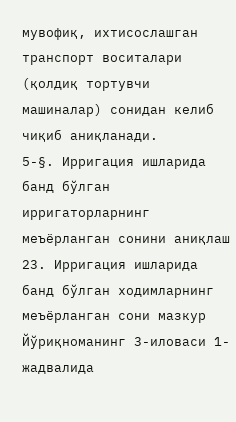мувофиқ, ихтисослашган транспорт воситалари (қолдиқ тортувчи машиналар) сонидан келиб чиқиб аниқланади.
5-§. Ирригация ишларида банд бўлган ирригаторларнинг меъёрланган сонини аниқлаш
23. Ирригация ишларида банд бўлган ходимларнинг меъёрланган сони мазкур Йўриқноманинг 3-иловаси 1-жадвалида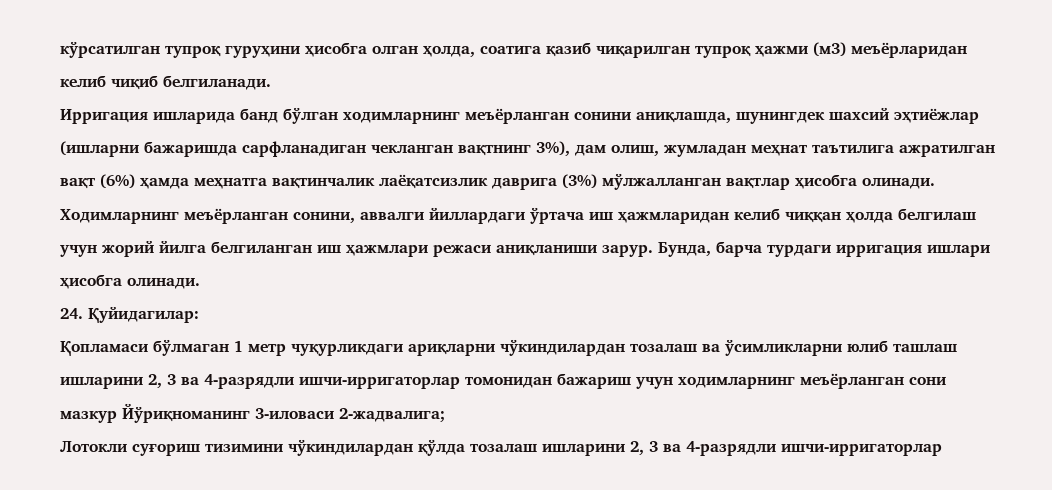кўрсатилган тупроқ гуруҳини ҳисобга олган ҳолда, соатига қазиб чиқарилган тупроқ ҳажми (м3) меъёрларидан келиб чиқиб белгиланади.
Ирригация ишларида банд бўлган ходимларнинг меъёрланган сонини аниқлашда, шунингдек шахсий эҳтиёжлар (ишларни бажаришда сарфланадиган чекланган вақтнинг 3%), дам олиш, жумладан меҳнат таътилига ажратилган вақт (6%) ҳамда меҳнатга вақтинчалик лаёқатсизлик даврига (3%) мўлжалланган вақтлар ҳисобга олинади.
Ходимларнинг меъёрланган сонини, аввалги йиллардаги ўртача иш ҳажмларидан келиб чиққан ҳолда белгилаш учун жорий йилга белгиланган иш ҳажмлари режаси аниқланиши зарур. Бунда, барча турдаги ирригация ишлари ҳисобга олинади.
24. Қуйидагилар:
Қопламаси бўлмаган 1 метр чуқурликдаги ариқларни чўкиндилардан тозалаш ва ўсимликларни юлиб ташлаш ишларини 2, 3 ва 4-разрядли ишчи-ирригаторлар томонидан бажариш учун ходимларнинг меъёрланган сони мазкур Йўриқноманинг 3-иловаси 2-жадвалига;
Лотокли суғориш тизимини чўкиндилардан қўлда тозалаш ишларини 2, 3 ва 4-разрядли ишчи-ирригаторлар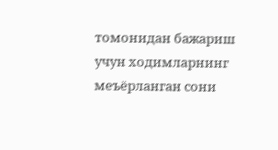томонидан бажариш учун ходимларнинг меъёрланган сони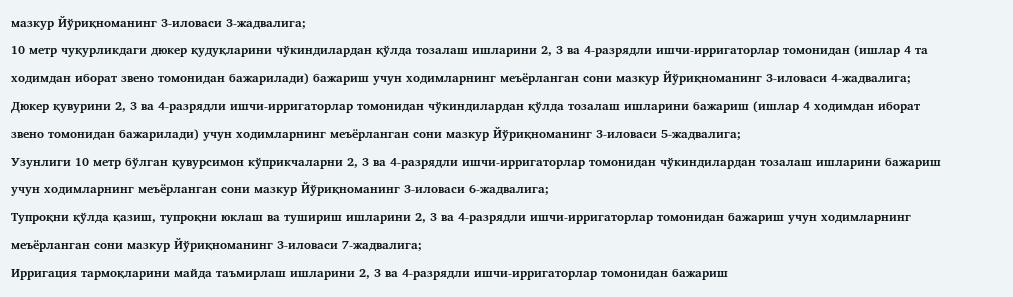мазкур Йўриқноманинг 3-иловаси 3-жадвалига;
10 метр чуқурликдаги дюкер қудуқларини чўкиндилардан қўлда тозалаш ишларини 2, 3 ва 4-разрядли ишчи-ирригаторлар томонидан (ишлар 4 та ходимдан иборат звено томонидан бажарилади) бажариш учун ходимларнинг меъёрланган сони мазкур Йўриқноманинг 3-иловаси 4-жадвалига;
Дюкер қувурини 2, 3 ва 4-разрядли ишчи-ирригаторлар томонидан чўкиндилардан қўлда тозалаш ишларини бажариш (ишлар 4 ходимдан иборат звено томонидан бажарилади) учун ходимларнинг меъёрланган сони мазкур Йўриқноманинг 3-иловаси 5-жадвалига;
Узунлиги 10 метр бўлган қувурсимон кўприкчаларни 2, 3 ва 4-разрядли ишчи-ирригаторлар томонидан чўкиндилардан тозалаш ишларини бажариш учун ходимларнинг меъёрланган сони мазкур Йўриқноманинг 3-иловаси 6-жадвалига;
Тупроқни қўлда қазиш, тупроқни юклаш ва тушириш ишларини 2, 3 ва 4-разрядли ишчи-ирригаторлар томонидан бажариш учун ходимларнинг меъёрланган сони мазкур Йўриқноманинг 3-иловаси 7-жадвалига;
Ирригация тармоқларини майда таъмирлаш ишларини 2, 3 ва 4-разрядли ишчи-ирригаторлар томонидан бажариш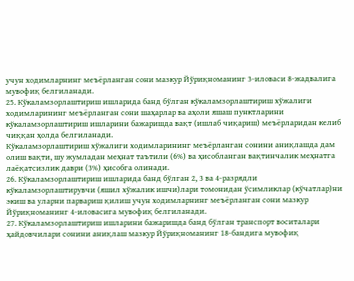учун ходимларнинг меъёрланган сони мазкур Йўриқноманинг 3-иловаси 8-жадвалига мувофиқ белгиланади.
25. Кўкаламзорлаштириш ишларида банд бўлган кўкаламзорлаштириш хўжалиги ходимларининг меъёрланган сони шаҳарлар ва аҳоли яшаш пунктларини кўкаламзорлаштириш ишларини бажаришда вақт (ишлаб чиқариш) меъёрларидан келиб чиққан ҳолда белгиланади.
Кўкаламзорлаштириш хўжалиги ходимларининг меъёрланган сонини аниқлашда дам олиш вақти, шу жумладан меҳнат таътили (6%) ва ҳисобланган вақтинчалик меҳнатга лаёқатсизлик даври (3%) ҳисобга олинади.
26. Кўкаламзорлаштириш ишларида банд бўлган 2, 3 ва 4-разрядли кўкаламзорлаштирувчи (яшил хўжалик ишчи)лари томонидан ўсимликлар (кўчатлар)ни экиш ва уларни парвариш қилиш учун ходимларнинг меъёрланган сони мазкур Йўриқноманинг 4-иловасига мувофиқ белгиланади.
27. Кўкаламзорлаштириш ишларини бажаришда банд бўлган транспорт воситалари ҳайдовчилари сонини аниқлаш мазкур Йўриқноманинг 18-бандига мувофиқ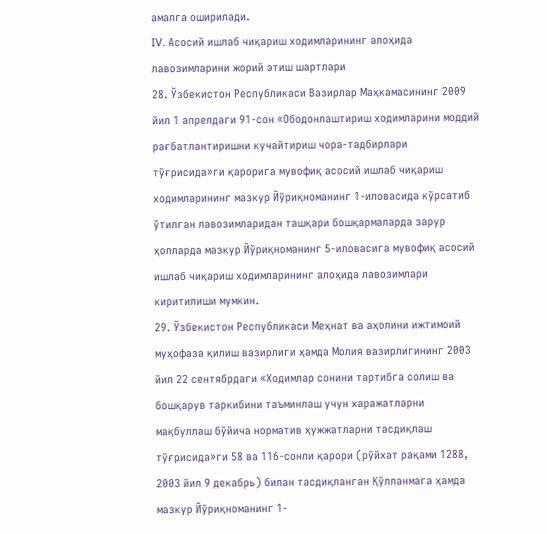амалга оширилади.
IV. Асосий ишлаб чиқариш ходимларининг алоҳида лавозимларини жорий этиш шартлари
28. Ўзбекистон Республикаси Вазирлар Маҳкамасининг 2009 йил 1 апрелдаги 91-сон «Ободонлаштириш ходимларини моддий рағбатлантиришни кучайтириш чора-тадбирлари тўғрисида»ги қарорига мувофиқ асосий ишлаб чиқариш ходимларининг мазкур Йўриқноманинг 1-иловасида кўрсатиб ўтилган лавозимларидан ташқари бошқармаларда зарур ҳолларда мазкур Йўриқноманинг 5-иловасига мувофиқ асосий ишлаб чиқариш ходимларининг алоҳида лавозимлари киритилиши мумкин.
29. Ўзбекистон Республикаси Меҳнат ва аҳолини ижтимоий муҳофаза қилиш вазирлиги ҳамда Молия вазирлигининг 2003 йил 22 сентябрдаги «Ходимлар сонини тартибга солиш ва бошқарув таркибини таъминлаш учун харажатларни мақбуллаш бўйича норматив ҳужжатларни тасдиқлаш тўғрисида»ги 58 ва 116-сонли қарори (рўйхат рақами 1288, 2003 йил 9 декабрь) билан тасдиқланган Қўлланмага ҳамда мазкур Йўриқноманинг 1-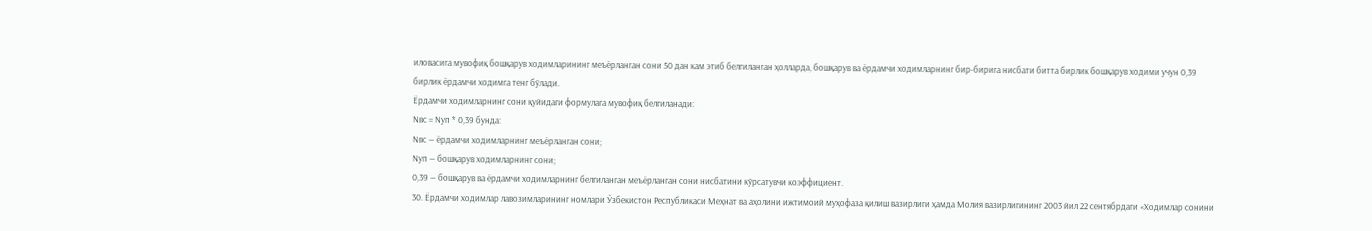иловасига мувофиқ бошқарув ходимларининг меъёрланган сони 50 дан кам этиб белгиланган ҳолларда, бошқарув ва ёрдамчи ходимларнинг бир-бирига нисбати битта бирлик бошқарув ходими учун 0,39 бирлик ёрдамчи ходимга тенг бўлади.
Ёрдамчи ходимларнинг сони қуйидаги формулага мувофиқ белгиланади:
Nвс = Nуп * 0,39 бунда:
Nвс — ёрдамчи ходимларнинг меъёрланган сони;
Nуп — бошқарув ходимларнинг сони;
0,39 — бошқарув ва ёрдамчи ходимларнинг белгиланган меъёрланган сони нисбатини кўрсатувчи коэффициент.
30. Ёрдамчи ходимлар лавозимларининг номлари Ўзбекистон Республикаси Меҳнат ва аҳолини ижтимоий муҳофаза қилиш вазирлиги ҳамда Молия вазирлигининг 2003 йил 22 сентябрдаги «Ходимлар сонини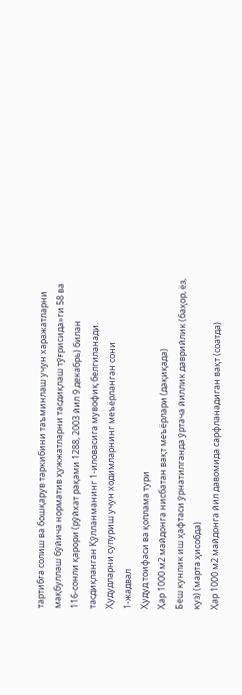тартибга солиш ва бошқарув таркибини таъминлаш учун харажатларни мақбуллаш бўйича норматив ҳужжатларни тасдиқлаш тўғрисида»ги 58 ва 116-сонли қарори (рўйхат рақами 1288, 2003 йил 9 декабрь) билан тасдиқланган Қўлланманинг 1-иловасига мувофиқ белгиланади.
Ҳудудларни супуриш учун ходимларнинг меъёрланган сони
1-жадвал
Ҳудуд тоифаси ва қоплама тури
Ҳар 1000 м2 майдонга нисбатан вақт меъёрлари (дақиқада)
Беш кунлик иш ҳафтаси ўрнатилганда ўртача йиллик даврийлик (баҳор, ёз, куз) (марта ҳисобда)
Ҳар 1000 м2 майдонга йил давомида сарфланадиган вақт (соатда)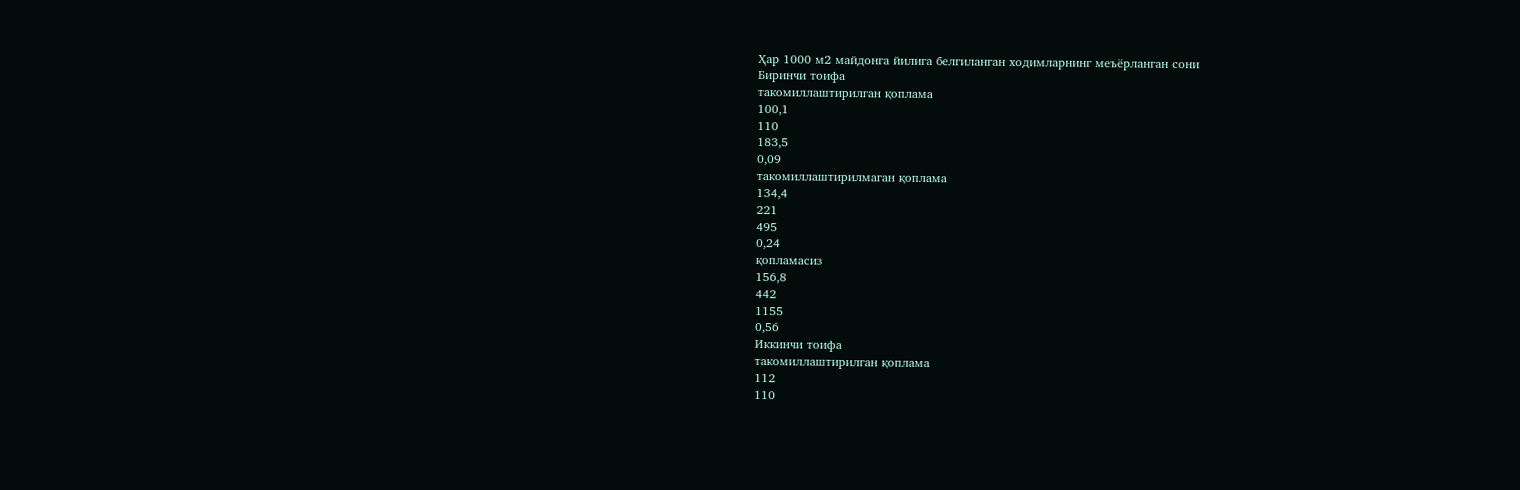Ҳар 1000 м2 майдонга йилига белгиланган ходимларнинг меъёрланган сони
Биринчи тоифа
такомиллаштирилган қоплама
100,1
110
183,5
0,09
такомиллаштирилмаган қоплама
134,4
221
495
0,24
қопламасиз
156,8
442
1155
0,56
Иккинчи тоифа
такомиллаштирилган қоплама
112
110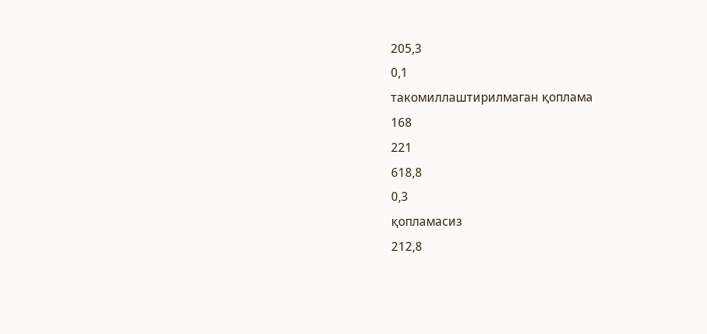205,3
0,1
такомиллаштирилмаган қоплама
168
221
618,8
0,3
қопламасиз
212,8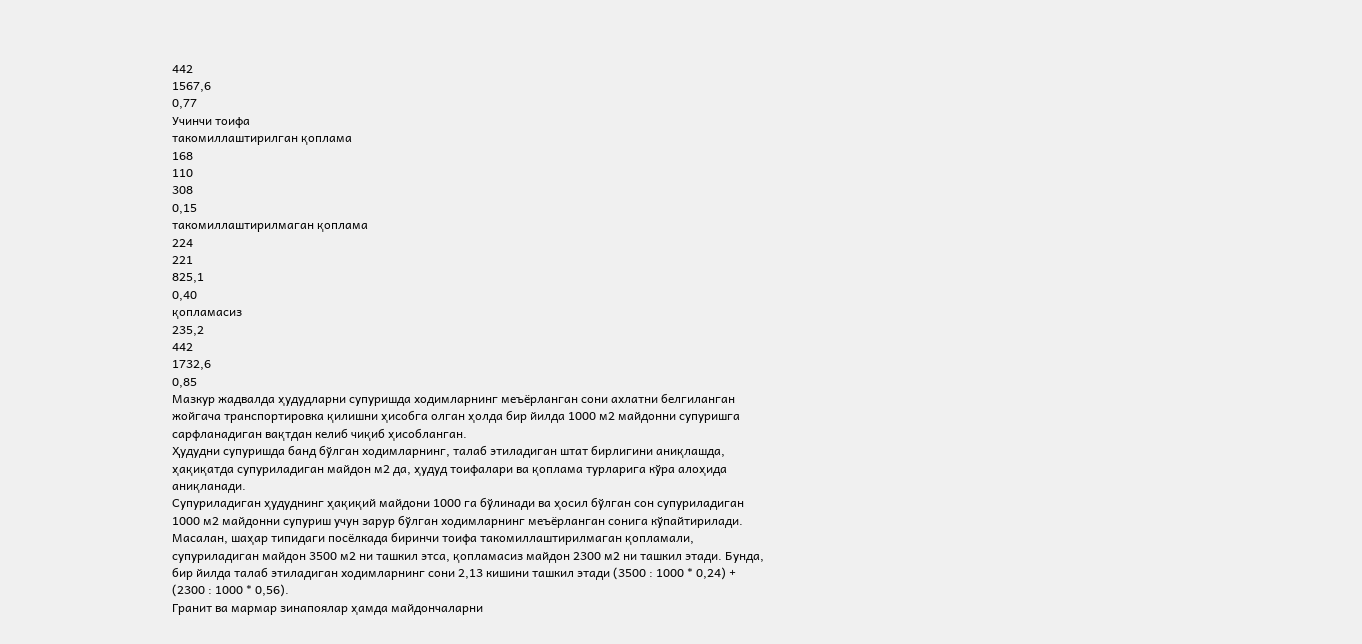442
1567,6
0,77
Учинчи тоифа
такомиллаштирилган қоплама
168
110
308
0,15
такомиллаштирилмаган қоплама
224
221
825,1
0,40
қопламасиз
235,2
442
1732,6
0,85
Мазкур жадвалда ҳудудларни супуришда ходимларнинг меъёрланган сони ахлатни белгиланган жойгача транспортировка қилишни ҳисобга олган ҳолда бир йилда 1000 м2 майдонни супуришга сарфланадиган вақтдан келиб чиқиб ҳисобланган.
Ҳудудни супуришда банд бўлган ходимларнинг, талаб этиладиган штат бирлигини аниқлашда, ҳақиқатда супуриладиган майдон м2 да, ҳудуд тоифалари ва қоплама турларига кўра алоҳида аниқланади.
Супуриладиган ҳудуднинг ҳақиқий майдони 1000 га бўлинади ва ҳосил бўлган сон супуриладиган 1000 м2 майдонни супуриш учун зарур бўлган ходимларнинг меъёрланган сонига кўпайтирилади.
Масалан, шаҳар типидаги посёлкада биринчи тоифа такомиллаштирилмаган қопламали, супуриладиган майдон 3500 м2 ни ташкил этса, қопламасиз майдон 2300 м2 ни ташкил этади. Бунда, бир йилда талаб этиладиган ходимларнинг сони 2,13 кишини ташкил этади (3500 : 1000 * 0,24) + (2300 : 1000 * 0,56).
Гранит ва мармар зинапоялар ҳамда майдончаларни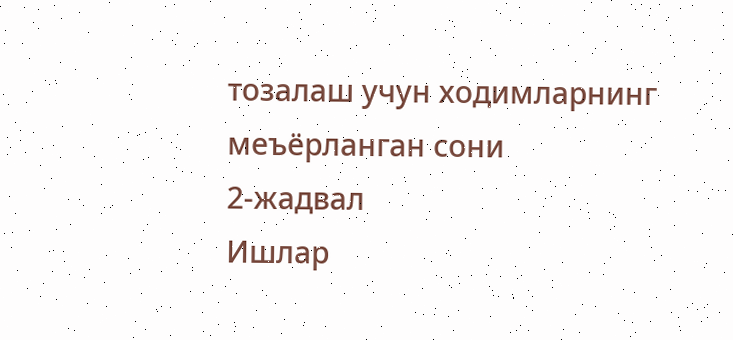тозалаш учун ходимларнинг меъёрланган сони
2-жадвал
Ишлар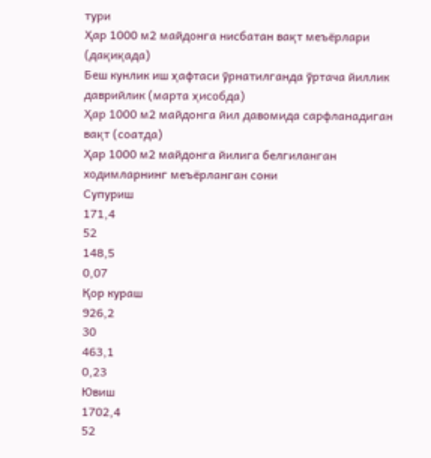тури
Ҳар 1000 м2 майдонга нисбатан вақт меъёрлари (дақиқада)
Беш кунлик иш ҳафтаси ўрнатилганда ўртача йиллик даврийлик (марта ҳисобда)
Ҳар 1000 м2 майдонга йил давомида сарфланадиган вақт (соатда)
Ҳар 1000 м2 майдонга йилига белгиланган ходимларнинг меъёрланган сони
Супуриш
171,4
52
148,5
0,07
Қор кураш
926,2
30
463,1
0,23
Ювиш
1702,4
52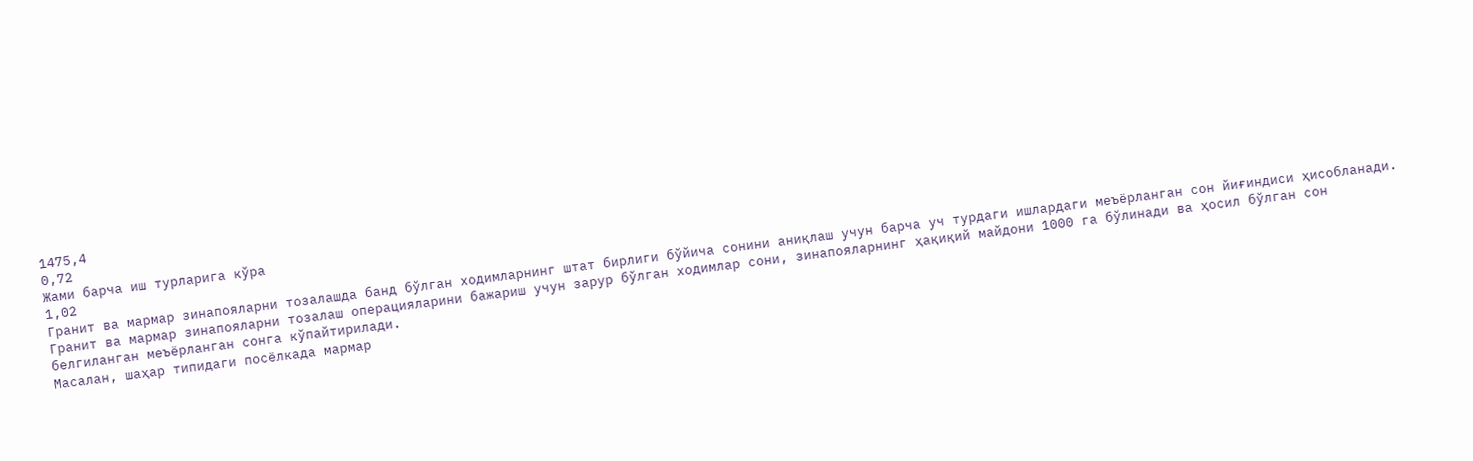1475,4
0,72
Жами барча иш турларига кўра
1,02
Гранит ва мармар зинапояларни тозалашда банд бўлган ходимларнинг штат бирлиги бўйича сонини аниқлаш учун барча уч турдаги ишлардаги меъёрланган сон йиғиндиси ҳисобланади.
Гранит ва мармар зинапояларни тозалаш операцияларини бажариш учун зарур бўлган ходимлар сони, зинапояларнинг ҳақиқий майдони 1000 га бўлинади ва ҳосил бўлган сон белгиланган меъёрланган сонга кўпайтирилади.
Масалан, шаҳар типидаги посёлкада мармар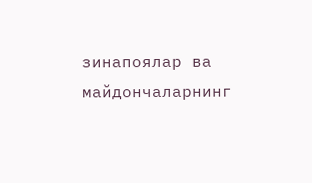зинапоялар ва майдончаларнинг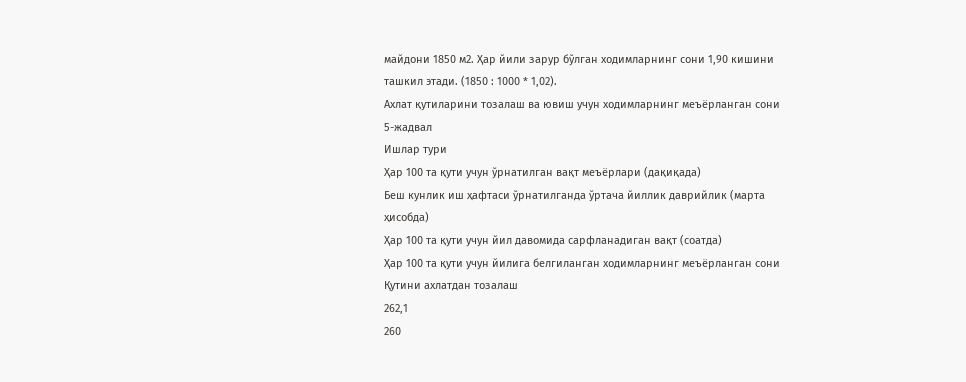майдони 1850 м2. Ҳар йили зарур бўлган ходимларнинг сони 1,90 кишини ташкил этади. (1850 : 1000 * 1,02).
Ахлат қутиларини тозалаш ва ювиш учун ходимларнинг меъёрланган сони
5-жадвал
Ишлар тури
Ҳар 100 та қути учун ўрнатилган вақт меъёрлари (дақиқада)
Беш кунлик иш ҳафтаси ўрнатилганда ўртача йиллик даврийлик (марта ҳисобда)
Ҳар 100 та қути учун йил давомида сарфланадиган вақт (соатда)
Ҳар 100 та қути учун йилига белгиланган ходимларнинг меъёрланган сони
Қутини ахлатдан тозалаш
262,1
260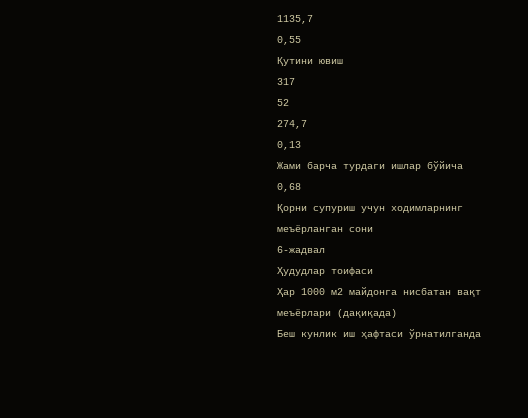1135,7
0,55
Қутини ювиш
317
52
274,7
0,13
Жами барча турдаги ишлар бўйича
0,68
Қорни супуриш учун ходимларнинг меъёрланган сони
6-жадвал
Ҳудудлар тоифаси
Ҳар 1000 м2 майдонга нисбатан вақт меъёрлари (дақиқада)
Беш кунлик иш ҳафтаси ўрнатилганда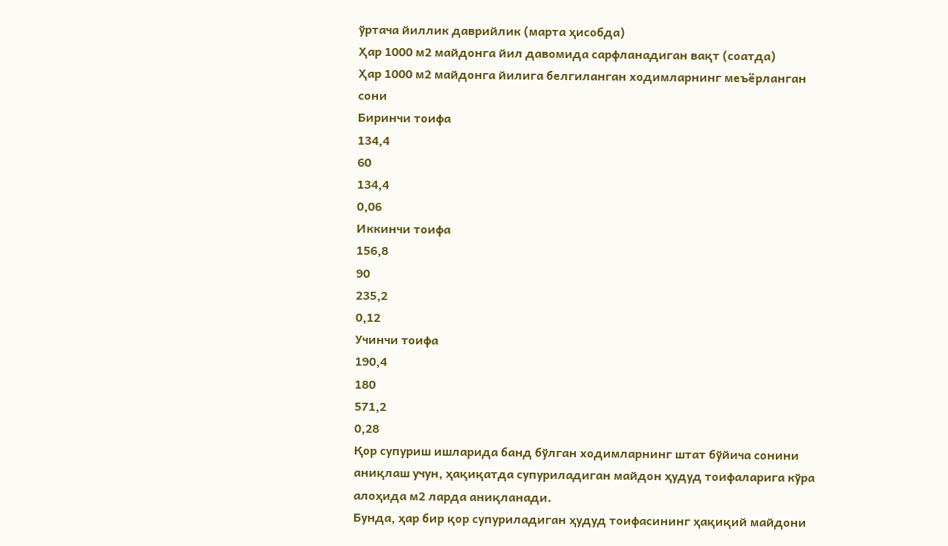ўртача йиллик даврийлик (марта ҳисобда)
Ҳар 1000 м2 майдонга йил давомида сарфланадиган вақт (соатда)
Ҳар 1000 м2 майдонга йилига белгиланган ходимларнинг меъёрланган сони
Биринчи тоифа
134,4
60
134,4
0,06
Иккинчи тоифа
156,8
90
235,2
0,12
Учинчи тоифа
190,4
180
571,2
0,28
Қор супуриш ишларида банд бўлган ходимларнинг штат бўйича сонини аниқлаш учун, ҳақиқатда супуриладиган майдон ҳудуд тоифаларига кўра алоҳида м2 ларда аниқланади.
Бунда, ҳар бир қор супуриладиган ҳудуд тоифасининг ҳақиқий майдони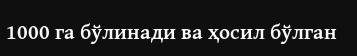1000 га бўлинади ва ҳосил бўлган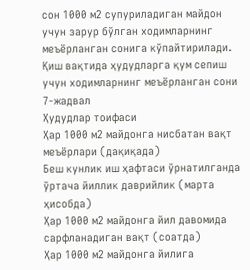сон 1000 м2 супуриладиган майдон учун зарур бўлган ходимларнинг меъёрланган сонига кўпайтирилади.
Қиш вақтида ҳудудларга қум сепиш учун ходимларнинг меъёрланган сони
7-жадвал
Ҳудудлар тоифаси
Ҳар 1000 м2 майдонга нисбатан вақт меъёрлари (дақиқада)
Беш кунлик иш ҳафтаси ўрнатилганда ўртача йиллик даврийлик (марта ҳисобда)
Ҳар 1000 м2 майдонга йил давомида сарфланадиган вақт (соатда)
Ҳар 1000 м2 майдонга йилига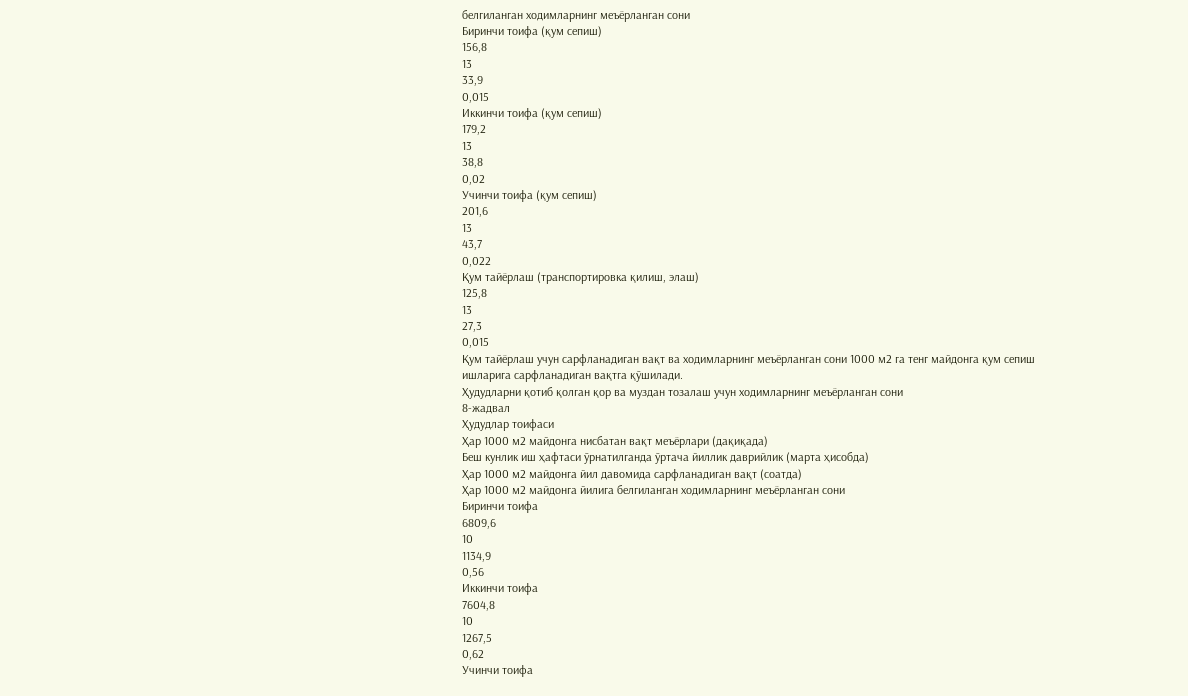белгиланган ходимларнинг меъёрланган сони
Биринчи тоифа (қум сепиш)
156,8
13
33,9
0,015
Иккинчи тоифа (қум сепиш)
179,2
13
38,8
0,02
Учинчи тоифа (қум сепиш)
201,6
13
43,7
0,022
Қум тайёрлаш (транспортировка қилиш, элаш)
125,8
13
27,3
0,015
Қум тайёрлаш учун сарфланадиган вақт ва ходимларнинг меъёрланган сони 1000 м2 га тенг майдонга қум сепиш ишларига сарфланадиган вақтга қўшилади.
Ҳудудларни қотиб қолган қор ва муздан тозалаш учун ходимларнинг меъёрланган сони
8-жадвал
Ҳудудлар тоифаси
Ҳар 1000 м2 майдонга нисбатан вақт меъёрлари (дақиқада)
Беш кунлик иш ҳафтаси ўрнатилганда ўртача йиллик даврийлик (марта ҳисобда)
Ҳар 1000 м2 майдонга йил давомида сарфланадиган вақт (соатда)
Ҳар 1000 м2 майдонга йилига белгиланган ходимларнинг меъёрланган сони
Биринчи тоифа
6809,6
10
1134,9
0,56
Иккинчи тоифа
7604,8
10
1267,5
0,62
Учинчи тоифа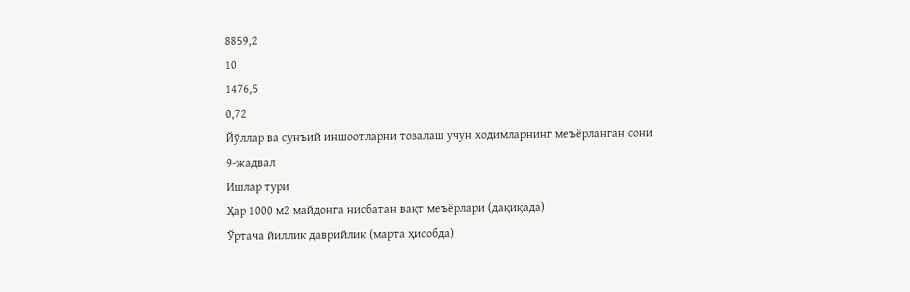8859,2
10
1476,5
0,72
Йўллар ва сунъий иншоотларни тозалаш учун ходимларнинг меъёрланган сони
9-жадвал
Ишлар тури
Ҳар 1000 м2 майдонга нисбатан вақт меъёрлари (дақиқада)
Ўртача йиллик даврийлик (марта ҳисобда)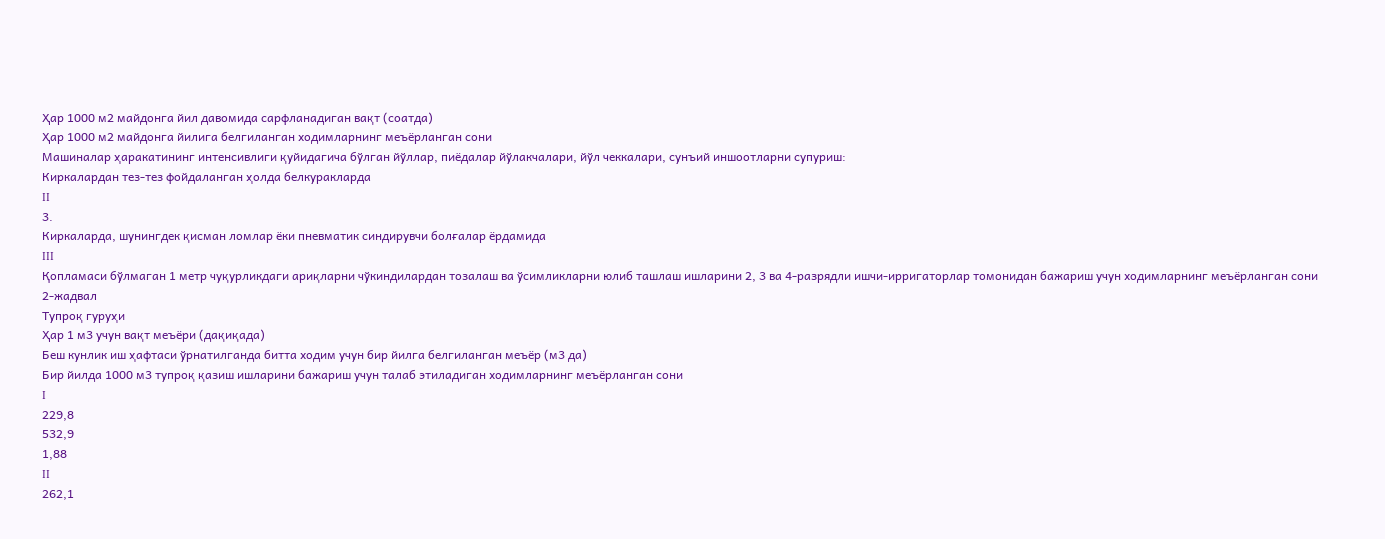Ҳар 1000 м2 майдонга йил давомида сарфланадиган вақт (соатда)
Ҳар 1000 м2 майдонга йилига белгиланган ходимларнинг меъёрланган сони
Машиналар ҳаракатининг интенсивлиги қуйидагича бўлган йўллар, пиёдалар йўлакчалари, йўл чеккалари, сунъий иншоотларни супуриш:
Киркалардан тез-тез фойдаланган ҳолда белкуракларда
II
3.
Киркаларда, шунингдек қисман ломлар ёки пневматик синдирувчи болғалар ёрдамида
III
Қопламаси бўлмаган 1 метр чуқурликдаги ариқларни чўкиндилардан тозалаш ва ўсимликларни юлиб ташлаш ишларини 2, 3 ва 4-разрядли ишчи-ирригаторлар томонидан бажариш учун ходимларнинг меъёрланган сони
2-жадвал
Тупроқ гуруҳи
Ҳар 1 м3 учун вақт меъёри (дақиқада)
Беш кунлик иш ҳафтаси ўрнатилганда битта ходим учун бир йилга белгиланган меъёр (м3 да)
Бир йилда 1000 м3 тупроқ қазиш ишларини бажариш учун талаб этиладиган ходимларнинг меъёрланган сони
I
229,8
532,9
1,88
II
262,1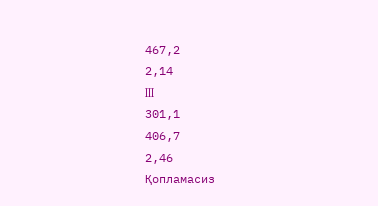467,2
2,14
III
301,1
406,7
2,46
Қопламасиз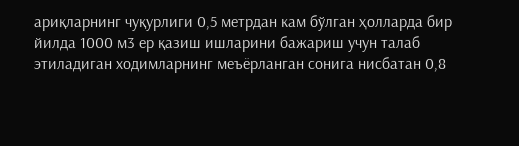ариқларнинг чуқурлиги 0,5 метрдан кам бўлган ҳолларда бир йилда 1000 м3 ер қазиш ишларини бажариш учун талаб этиладиган ходимларнинг меъёрланган сонига нисбатан 0,8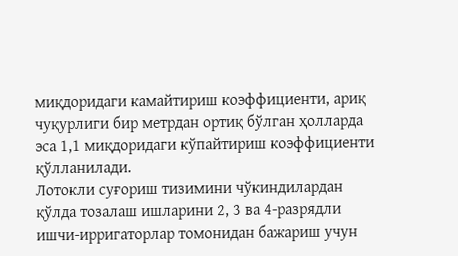миқдоридаги камайтириш коэффициенти, ариқ чуқурлиги бир метрдан ортиқ бўлган ҳолларда эса 1,1 миқдоридаги кўпайтириш коэффициенти қўлланилади.
Лотокли суғориш тизимини чўкиндилардан қўлда тозалаш ишларини 2, 3 ва 4-разрядли ишчи-ирригаторлар томонидан бажариш учун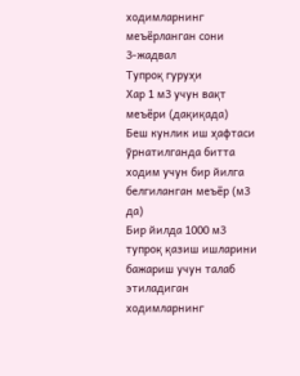ходимларнинг меъёрланган сони
3-жадвал
Тупроқ гуруҳи
Хар 1 м3 учун вақт меъёри (дақиқада)
Беш кунлик иш ҳафтаси ўрнатилганда битта ходим учун бир йилга белгиланган меъёр (м3 да)
Бир йилда 1000 м3 тупроқ қазиш ишларини бажариш учун талаб этиладиган ходимларнинг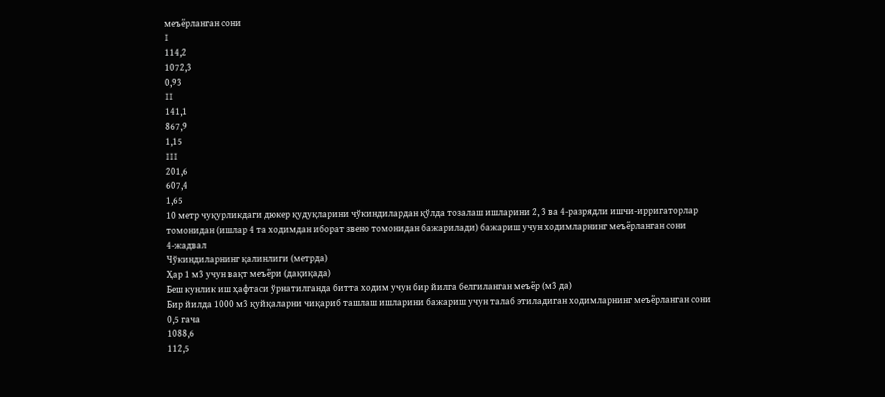меъёрланган сони
I
114,2
1072,3
0,93
II
141,1
867,9
1,15
III
201,6
607,4
1,65
10 метр чуқурликдаги дюкер қудуқларини чўкиндилардан қўлда тозалаш ишларини 2, 3 ва 4-разрядли ишчи-ирригаторлар томонидан (ишлар 4 та ходимдан иборат звено томонидан бажарилади) бажариш учун ходимларнинг меъёрланган сони
4-жадвал
Чўкиндиларнинг қалинлиги (метрда)
Ҳар 1 м3 учун вақт меъёри (дақиқада)
Беш кунлик иш ҳафтаси ўрнатилганда битта ходим учун бир йилга белгиланган меъёр (м3 да)
Бир йилда 1000 м3 қуйқаларни чиқариб ташлаш ишларини бажариш учун талаб этиладиган ходимларнинг меъёрланган сони
0,5 гача
1088,6
112,5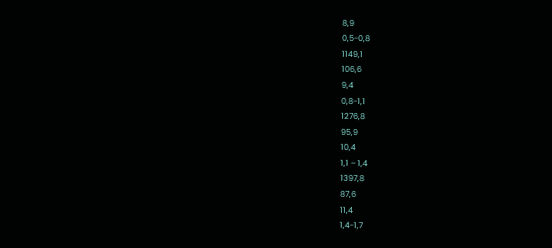8,9
0,5-0,8
1149,1
106,6
9,4
0,8-1,1
1276,8
95,9
10,4
1,1 – 1,4
1397,8
87,6
11,4
1,4-1,7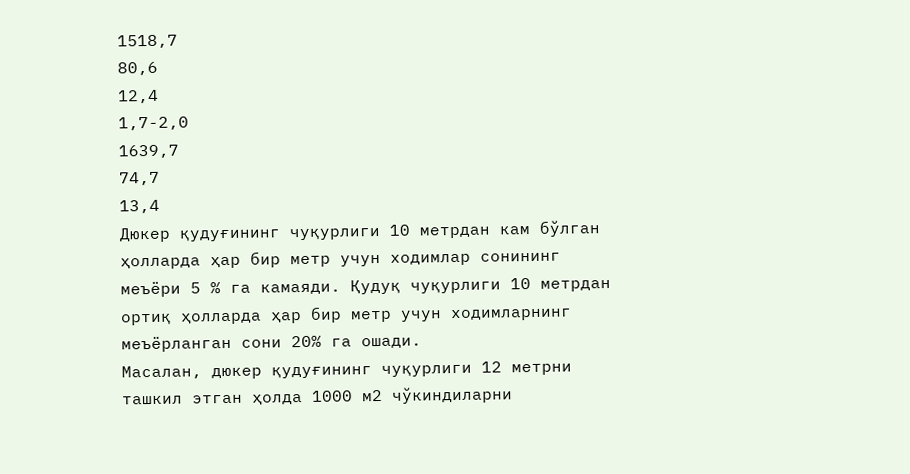1518,7
80,6
12,4
1,7-2,0
1639,7
74,7
13,4
Дюкер қудуғининг чуқурлиги 10 метрдан кам бўлган ҳолларда ҳар бир метр учун ходимлар сонининг меъёри 5 % га камаяди. Қудуқ чуқурлиги 10 метрдан ортиқ ҳолларда ҳар бир метр учун ходимларнинг меъёрланган сони 20% га ошади.
Масалан, дюкер қудуғининг чуқурлиги 12 метрни ташкил этган ҳолда 1000 м2 чўкиндиларни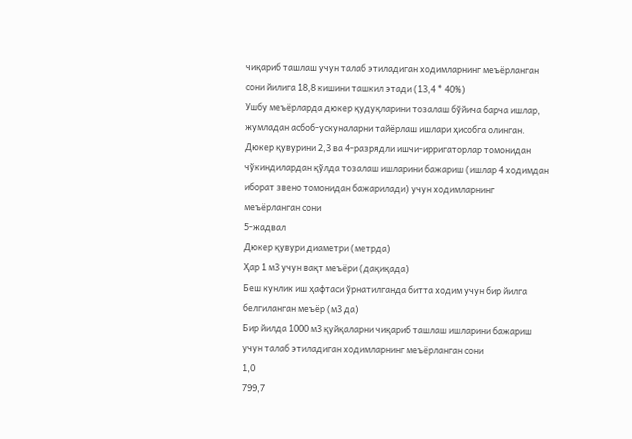чиқариб ташлаш учун талаб этиладиган ходимларнинг меъёрланган сони йилига 18,8 кишини ташкил этади (13,4 * 40%)
Ушбу меъёрларда дюкер қудуқларини тозалаш бўйича барча ишлар, жумладан асбоб-ускуналарни тайёрлаш ишлари ҳисобга олинган.
Дюкер қувурини 2,3 ва 4-разрядли ишчи-ирригаторлар томонидан чўкиндилардан қўлда тозалаш ишларини бажариш (ишлар 4 ходимдан иборат звено томонидан бажарилади) учун ходимларнинг меъёрланган сони
5-жадвал
Дюкер қувури диаметри (метрда)
Ҳар 1 м3 учун вақт меъёри (дақиқада)
Беш кунлик иш ҳафтаси ўрнатилганда битта ходим учун бир йилга белгиланган меъёр (м3 да)
Бир йилда 1000 м3 қуйқаларни чиқариб ташлаш ишларини бажариш учун талаб этиладиган ходимларнинг меъёрланган сони
1,0
799,7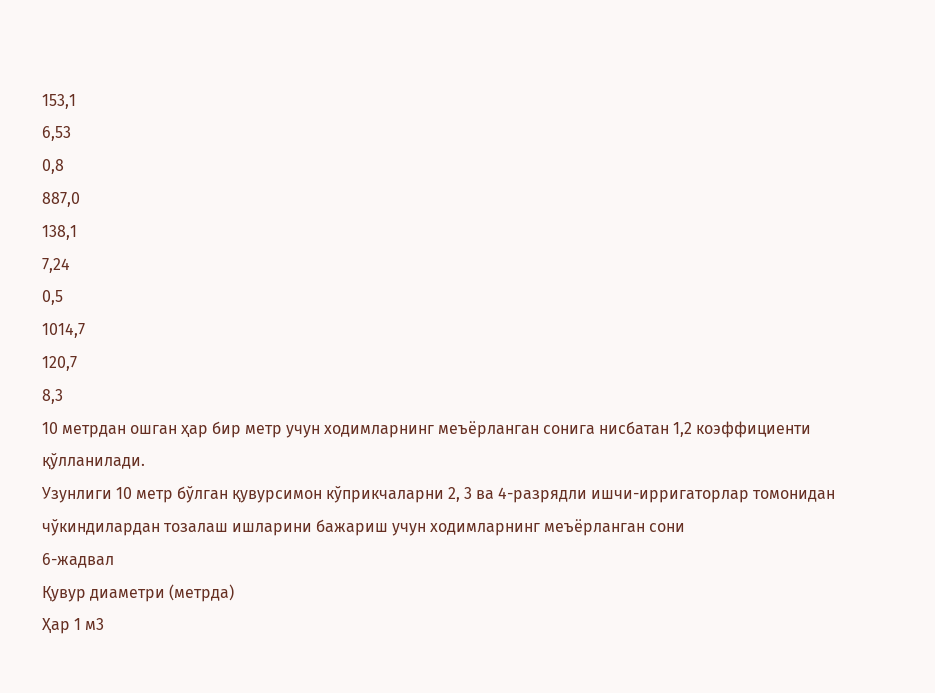153,1
6,53
0,8
887,0
138,1
7,24
0,5
1014,7
120,7
8,3
10 метрдан ошган ҳар бир метр учун ходимларнинг меъёрланган сонига нисбатан 1,2 коэффициенти қўлланилади.
Узунлиги 10 метр бўлган қувурсимон кўприкчаларни 2, 3 ва 4-разрядли ишчи-ирригаторлар томонидан чўкиндилардан тозалаш ишларини бажариш учун ходимларнинг меъёрланган сони
6-жадвал
Қувур диаметри (метрда)
Ҳар 1 м3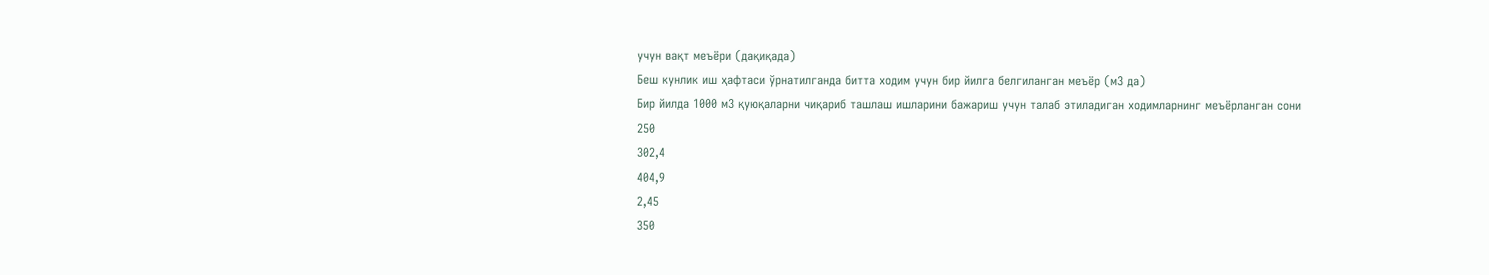учун вақт меъёри (дақиқада)
Беш кунлик иш ҳафтаси ўрнатилганда битта ходим учун бир йилга белгиланган меъёр (м3 да)
Бир йилда 1000 м3 қуюқаларни чиқариб ташлаш ишларини бажариш учун талаб этиладиган ходимларнинг меъёрланган сони
250
302,4
404,9
2,45
350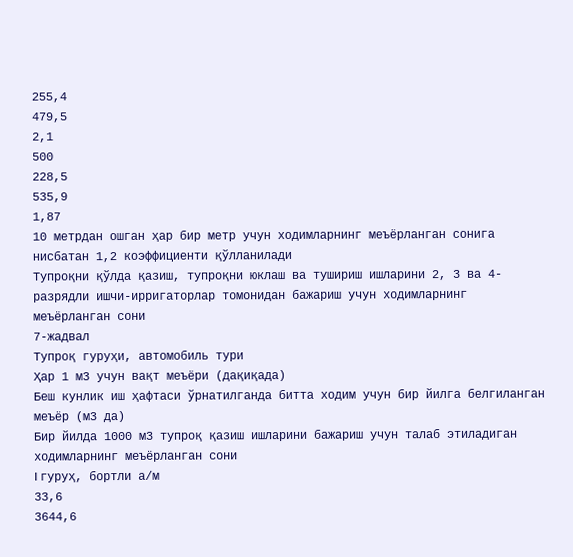255,4
479,5
2,1
500
228,5
535,9
1,87
10 метрдан ошган ҳар бир метр учун ходимларнинг меъёрланган сонига нисбатан 1,2 коэффициенти қўлланилади
Тупроқни қўлда қазиш, тупроқни юклаш ва тушириш ишларини 2, 3 ва 4-разрядли ишчи-ирригаторлар томонидан бажариш учун ходимларнинг меъёрланган сони
7-жадвал
Тупроқ гуруҳи, автомобиль тури
Ҳар 1 м3 учун вақт меъёри (дақиқада)
Беш кунлик иш ҳафтаси ўрнатилганда битта ходим учун бир йилга белгиланган меъёр (м3 да)
Бир йилда 1000 м3 тупроқ қазиш ишларини бажариш учун талаб этиладиган ходимларнинг меъёрланган сони
I гуруҳ, бортли а/м
33,6
3644,6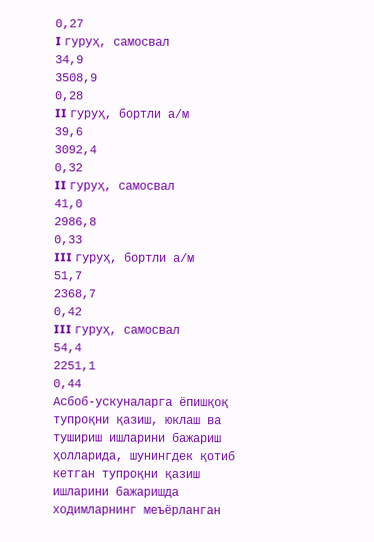0,27
I гуруҳ, самосвал
34,9
3508,9
0,28
II гуруҳ, бортли а/м
39,6
3092,4
0,32
II гуруҳ, самосвал
41,0
2986,8
0,33
III гуруҳ, бортли а/м
51,7
2368,7
0,42
III гуруҳ, самосвал
54,4
2251,1
0,44
Асбоб-ускуналарга ёпишқоқ тупроқни қазиш, юклаш ва тушириш ишларини бажариш ҳолларида, шунингдек қотиб кетган тупроқни қазиш ишларини бажаришда ходимларнинг меъёрланган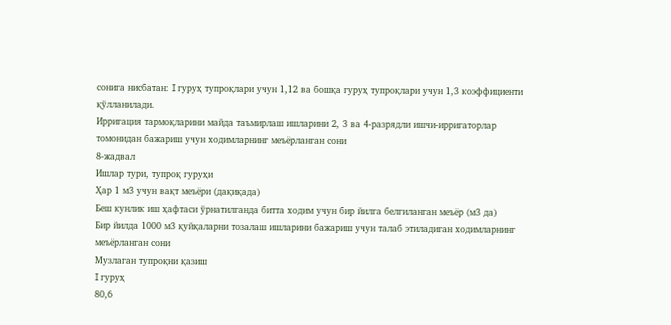сонига нисбатан: I гуруҳ тупроқлари учун 1,12 ва бошқа гуруҳ тупроқлари учун 1,3 коэффициенти қўлланилади.
Ирригация тармоқларини майда таъмирлаш ишларини 2, 3 ва 4-разрядли ишчи-ирригаторлар томонидан бажариш учун ходимларнинг меъёрланган сони
8-жадвал
Ишлар тури, тупроқ гуруҳи
Ҳар 1 м3 учун вақт меъёри (дақиқада)
Беш кунлик иш ҳафтаси ўрнатилганда битта ходим учун бир йилга белгиланган меъёр (м3 да)
Бир йилда 1000 м3 қуйқаларни тозалаш ишларини бажариш учун талаб этиладиган ходимларнинг меъёрланган сони
Музлаган тупроқни қазиш
I гуруҳ
80,6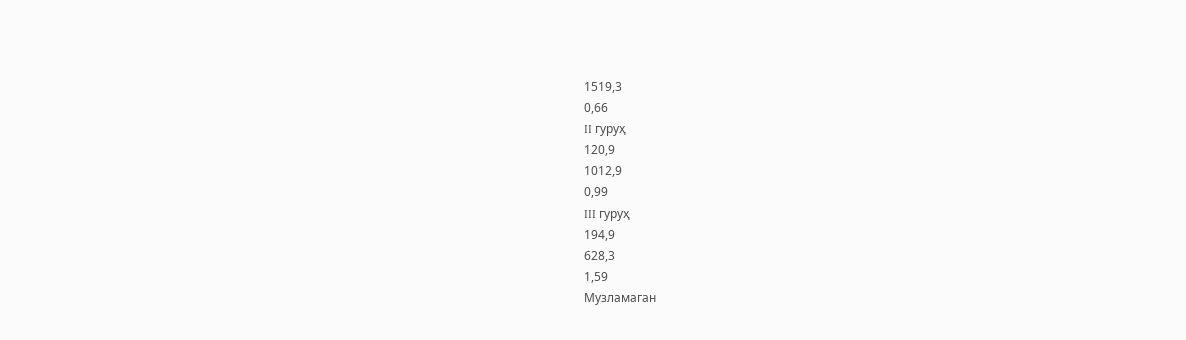1519,3
0,66
II гуруҳ
120,9
1012,9
0,99
III гуруҳ
194,9
628,3
1,59
Музламаган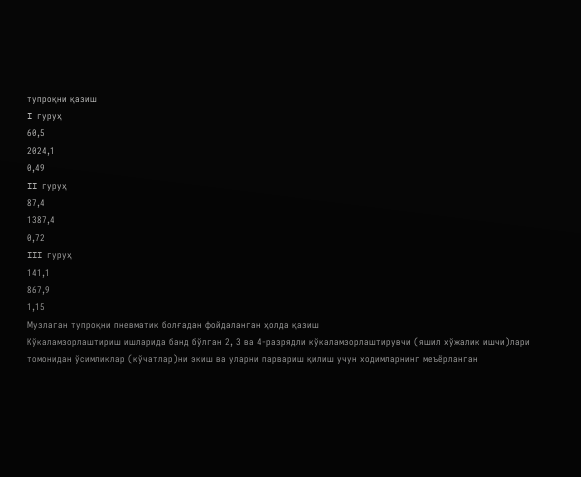тупроқни қазиш
I гуруҳ
60,5
2024,1
0,49
II гуруҳ
87,4
1387,4
0,72
III гуруҳ
141,1
867,9
1,15
Музлаган тупроқни пневматик болғадан фойдаланган ҳолда қазиш
Кўкаламзорлаштириш ишларида банд бўлган 2, 3 ва 4-разрядли кўкаламзорлаштирувчи (яшил хўжалик ишчи)лари томонидан ўсимликлар (кўчатлар)ни экиш ва уларни парвариш қилиш учун ходимларнинг меъёрланган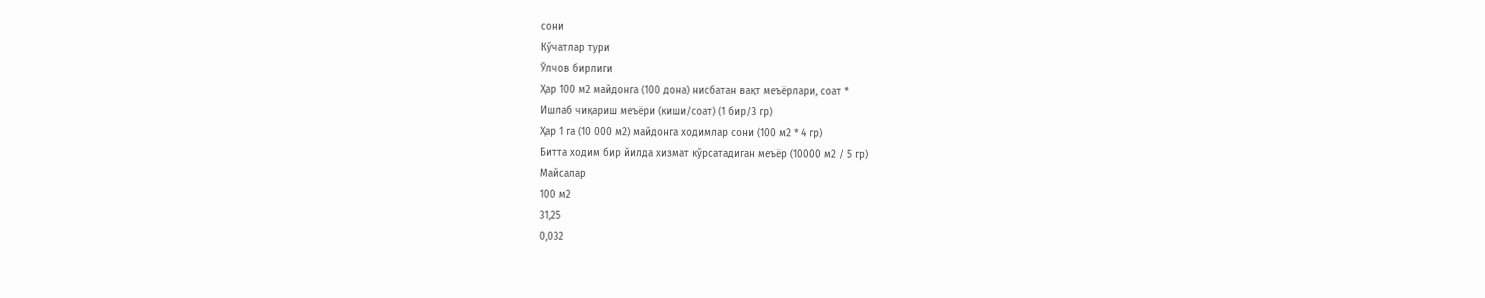сони
Кўчатлар тури
Ўлчов бирлиги
Ҳар 100 м2 майдонга (100 дона) нисбатан вақт меъёрлари, соат *
Ишлаб чиқариш меъёри (киши/соат) (1 бир/3 гр)
Ҳар 1 га (10 000 м2) майдонга ходимлар сони (100 м2 * 4 гр)
Битта ходим бир йилда хизмат кўрсатадиган меъёр (10000 м2 / 5 гр)
Майсалар
100 м2
31,25
0,032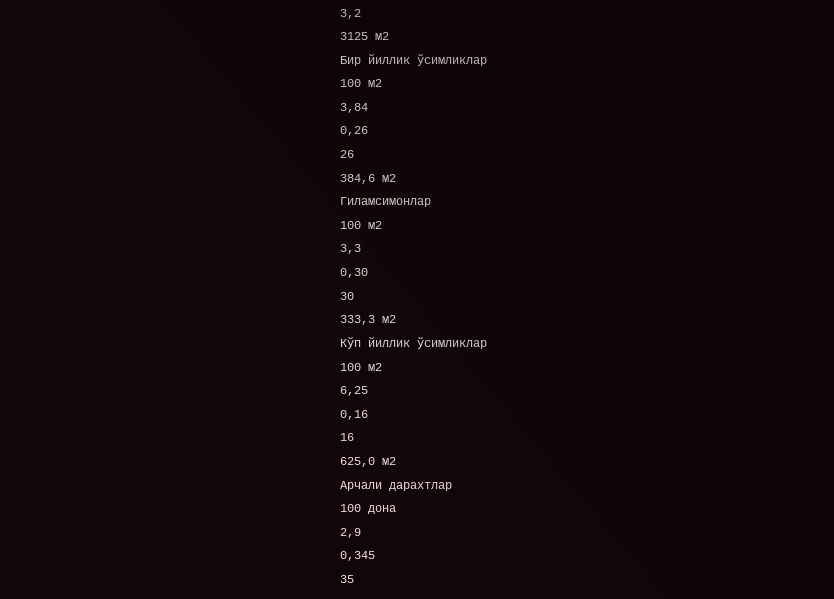3,2
3125 м2
Бир йиллик ўсимликлар
100 м2
3,84
0,26
26
384,6 м2
Гиламсимонлар
100 м2
3,3
0,30
30
333,3 м2
Кўп йиллик ўсимликлар
100 м2
6,25
0,16
16
625,0 м2
Арчали дарахтлар
100 дона
2,9
0,345
35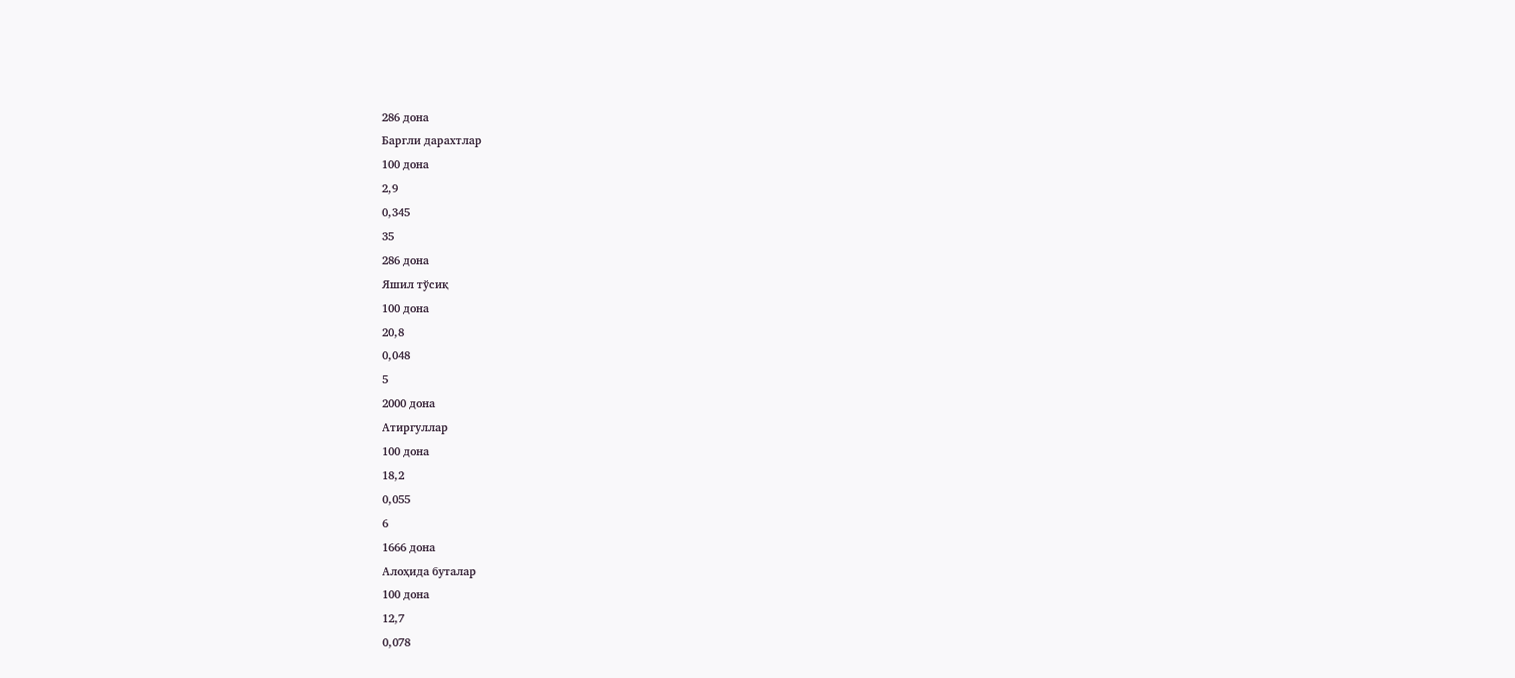286 дона
Баргли дарахтлар
100 дона
2,9
0,345
35
286 дона
Яшил тўсиқ
100 дона
20,8
0,048
5
2000 дона
Атиргуллар
100 дона
18,2
0,055
6
1666 дона
Алоҳида буталар
100 дона
12,7
0,078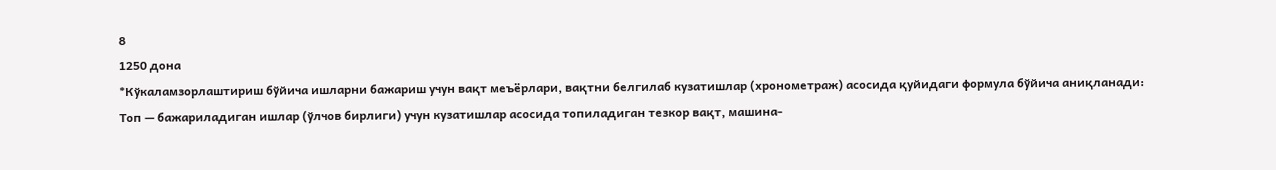8
1250 дона
*Кўкаламзорлаштириш бўйича ишларни бажариш учун вақт меъёрлари, вақтни белгилаб кузатишлар (хронометраж) асосида қуйидаги формула бўйича аниқланади:
Топ — бажариладиган ишлар (ўлчов бирлиги) учун кузатишлар асосида топиладиган тезкор вақт, машина-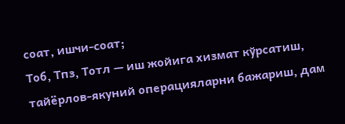соат, ишчи-соат;
Тоб, Тпз, Тотл — иш жойига хизмат кўрсатиш, тайёрлов-якуний операцияларни бажариш, дам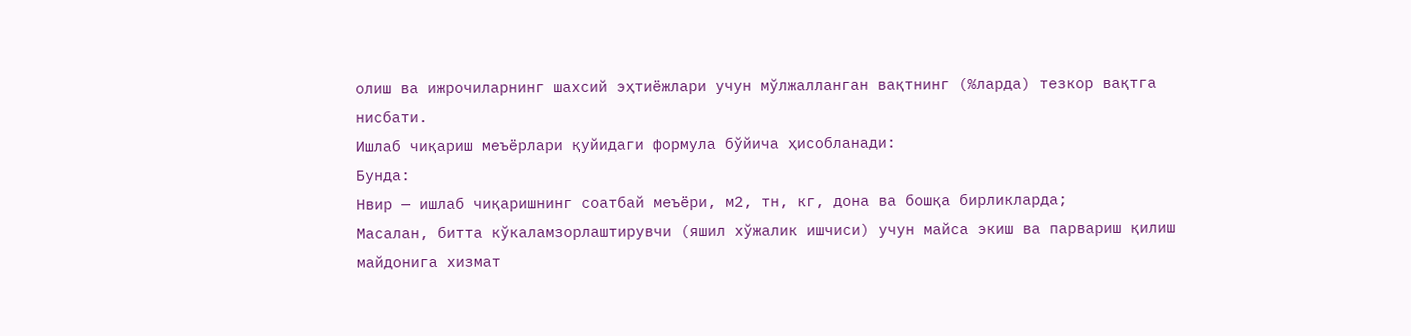олиш ва ижрочиларнинг шахсий эҳтиёжлари учун мўлжалланган вақтнинг (%ларда) тезкор вақтга нисбати.
Ишлаб чиқариш меъёрлари қуйидаги формула бўйича ҳисобланади:
Бунда:
Нвир — ишлаб чиқаришнинг соатбай меъёри, м2, тн, кг, дона ва бошқа бирликларда;
Масалан, битта кўкаламзорлаштирувчи (яшил хўжалик ишчиси) учун майса экиш ва парвариш қилиш майдонига хизмат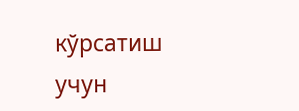кўрсатиш учун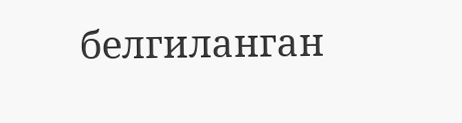белгиланган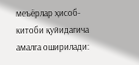меъёрлар ҳисоб-китоби қуйидагича амалга оширилади: